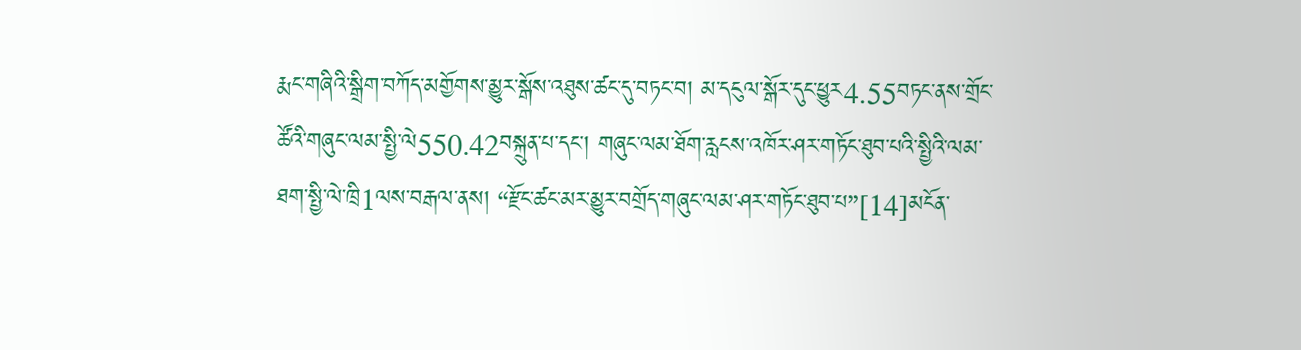རྨང་གཞིའི་སྒྲིག་བཀོད་མགྱོགས་མྱུར་སྒོས་འཐུས་ཚང་དུ་བཏང་བ། མ་དངུལ་སྒོར་དུང་ཕྱུར4.55བཏང་ནས་གྲོང་ཚོའི་གཞུང་ལམ་སྤྱི་ལེ550.42བསྐྲུན་པ་དང་། གཞུང་ལམ་ཐོག་རླངས་འཁོར་ཤར་གཏོང་ཐུབ་པའི་སྤྱིའི་ལམ་ཐག་སྤྱི་ལེ་ཁྲི1ལས་བརྒལ་ནས། “རྫོང་ཚང་མར་མྱུར་བགྲོད་གཞུང་ལམ་ཤར་གཏོང་ཐུབ་པ”[14]མངོན་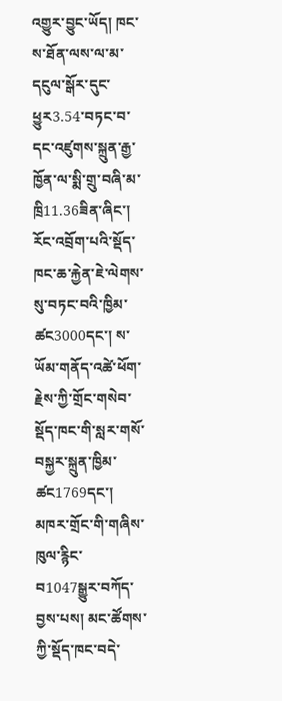འགྱུར་བྱུང་ཡོད། ཁང་ས་ཐོན་ལས་ལ་མ་དངུལ་སྒོར་དུང་ཕྱུར3.54་བཏང་བ་དང་འཛུགས་སྐྲུན་རྒྱ་ཁྱོན་ལ་སྨི་གྲུ་བཞི་མ་ཁྲི11.36ཟིན་ཞིང་། རོང་འབྲོག་པའི་སྡོད་ཁང་ཆ་རྐྱེན་ཇེ་ལེགས་སུ་བཏང་བའི་ཁྱིམ་ཚང3000དང་། ས་ཡོམ་གནོད་འཚེ་ཕོག་རྗེས་ཀྱི་གྲོང་གསེབ་སྡོད་ཁང་གི་སླར་གསོ་བསྐྱར་སྐྲུན་ཁྱིམ་ཚང1769དང་། མཁར་གྲོང་གི་གཞིས་ཁུལ་རྙིང་བ1047སྒྱུར་བཀོད་བྱས་པས། མང་ཚོགས་ཀྱི་སྡོད་ཁང་བདེ་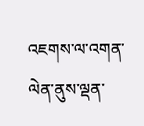འཇགས་ལ་འགན་ལེན་ནུས་ལྡན་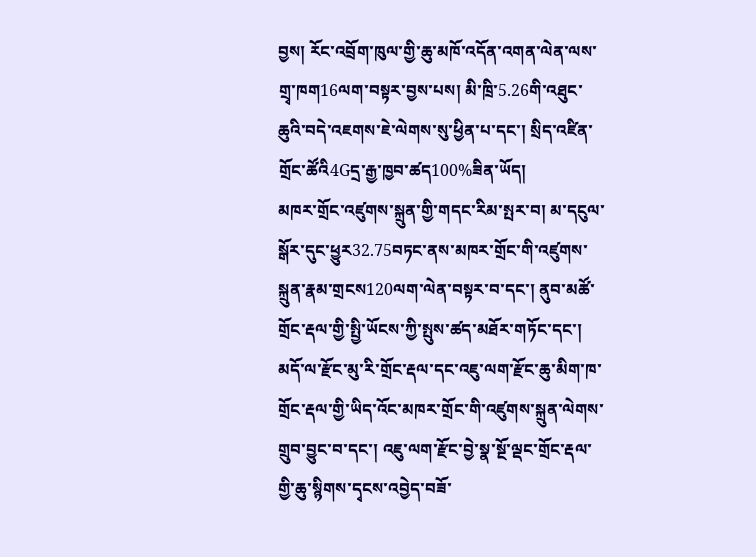བྱས། རོང་འབྲོག་ཁུལ་གྱི་ཆུ་མཁོ་འདོན་འགན་ལེན་ལས་གྲྭ་ཁག16ལག་བསྟར་བྱས་པས། མི་ཁྲི་5.26གི་འཐུང་ཆུའི་བདེ་འཇགས་ཇེ་ལེགས་སུ་ཕྱིན་པ་དང་། སྲིད་འཛིན་གྲོང་ཚོའི4Gདྲ་རྒྱ་ཁྱབ་ཚད100%ཟིན་ཡོད།
མཁར་གྲོང་འཛུགས་སྐྲུན་གྱི་གདང་རིམ་སྤར་བ། མ་དངུལ་སྒོར་དུང་ཕྱུར32.75བཏང་ནས་མཁར་གྲོང་གི་འཛུགས་སྐྲུན་རྣམ་གྲངས120ལག་ལེན་བསྟར་བ་དང་། ནུབ་མཚོ་གྲོང་རྡལ་གྱི་སྤྱི་ཡོངས་ཀྱི་སྤུས་ཚད་མཐོར་གཏོང་དང་། མདོ་ལ་རྫོང་མུ་རི་གྲོང་རྡལ་དང་འཇུ་ལག་རྫོང་ཆུ་མིག་ཁ་གྲོང་རྡལ་གྱི་ཡིད་འོང་མཁར་གྲོང་གི་འཛུགས་སྐྲུན་ལེགས་གྲུབ་བྱུང་བ་དང་། འཇུ་ལག་རྫོང་བྱེ་སྣ་སྔོ་ལྡང་གྲོང་རྡལ་གྱི་ཆུ་སྙིགས་དྭངས་འབྱེད་བཟོ་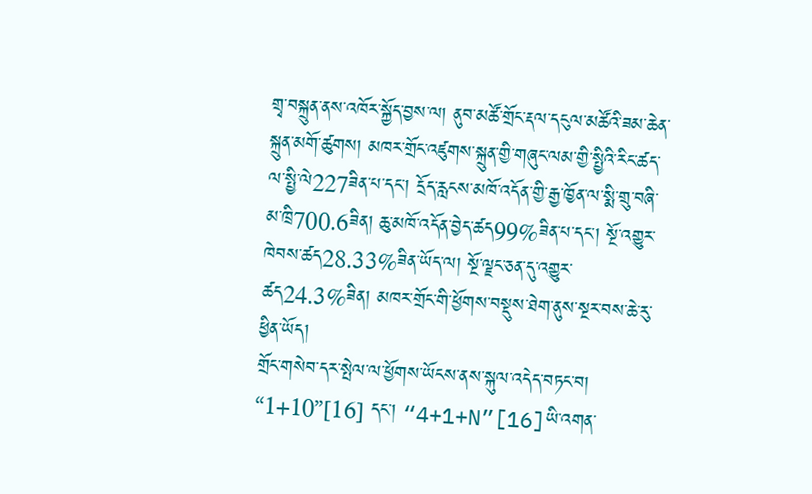གྲྭ་བསྐྲུན་ནས་འཁོར་སྐྱོད་བྱས་ལ། ནུབ་མཚོ་གྲོང་རྡལ་དངུལ་མཚོའི་ཟམ་ཆེན་སྐྲུན་མགོ་ཚུགས། མཁར་གྲོང་འཛུགས་སྐྲུན་གྱི་གཞུང་ལམ་གྱི་སྤྱིའི་རིང་ཚད་ལ་སྤྱི་ལེ227ཟིན་པ་དང་། དྲོད་རླངས་མཁོ་འདོན་གྱི་རྒྱ་ཁྱོན་ལ་སྨི་གྲུ་བཞི་མ་ཁྲི700.6ཟིན། ཆུ་མཁོ་འདོན་བྱེད་ཚད99%ཟིན་པ་དང་། སྔོ་འགྱུར་ཁེབས་ཚད28.33%ཟིན་ཡོད་ལ། སྔོ་ལྗང་ཅན་དུ་འགྱུར་ཚད24.3%ཟིན། མཁར་གྲོང་གི་ཕྱོགས་བསྡུས་ཐེག་ནུས་སྔར་བས་ཆེ་རུ་ཕྱིན་ཡོད།
གྲོང་གསེབ་དར་སྤེལ་ལ་ཕྱོགས་ཡོངས་ནས་སྐུལ་འདེད་བཏང་བ། “1+10”[16] དང་། “4+1+N”[16]ཡི་འགན་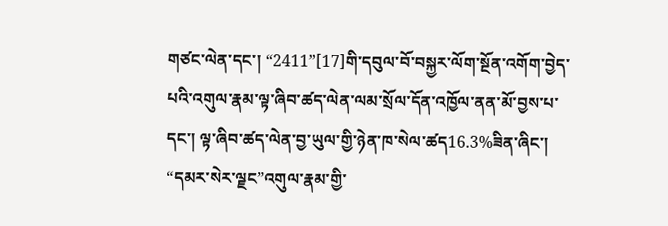གཙང་ལེན་དང་། “2411”[17]གི་དབུལ་བོ་བསྐྱར་ལོག་སྔོན་འགོག་བྱེད་པའི་འགུལ་རྣམ་ལྟ་ཞིབ་ཚད་ལེན་ལམ་སྲོལ་དོན་འཁྱོལ་ནན་མོ་བྱས་པ་དང་། ལྟ་ཞིབ་ཚད་ལེན་བྱ་ཡུལ་གྱི་ཉེན་ཁ་སེལ་ཚད16.3%ཟིན་ཞིང་། “དམར་སེར་ལྗང”འགུལ་རྣམ་གྱི་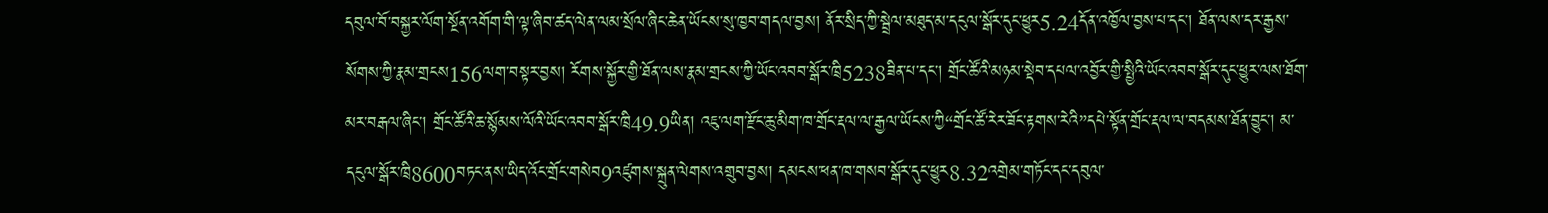དབུལ་བོ་བསྐྱར་ལོག་སྔོན་འགོག་གི་ལྟ་ཞིབ་ཚད་ལེན་ལམ་སྲོལ་ཞིང་ཆེན་ཡོངས་སུ་ཁྱབ་གདལ་བྱས། ནོར་སྲིད་ཀྱི་སྦྲེལ་མཐུད་མ་དངུལ་སྒོར་དུང་ཕྱུར5.24དོན་འཁྱོལ་བྱས་པ་དང་། ཐོན་ལས་དར་རྒྱས་སོགས་ཀྱི་རྣམ་གྲངས156ལག་བསྟར་བྱས། རོགས་སྐྱོར་གྱི་ཐོན་ལས་རྣམ་གྲངས་ཀྱི་ཡོང་འབབ་སྒོར་ཁྲི5238ཟིན་པ་དང་། གྲོང་ཚོའི་མཉམ་སྡེབ་དཔལ་འབྱོར་གྱི་སྤྱིའི་ཡོང་འབབ་སྒོར་དུང་ཕྱུར་ལས་ཐོག་མར་བརྒལ་ཞིང་། གྲོང་ཚོའི་ཆ་སྙོམས་ལོའི་ཡོང་འབབ་སྒོར་ཁྲི49.9ཡིན། འཇུ་ལག་རྫོང་ཆུ་མིག་ཁ་གྲོང་རྡལ་ལ་རྒྱལ་ཡོངས་ཀྱི“གྲོང་ཚོ་རེར་ཟོང་རྟགས་རེའི”དཔེ་སྟོན་གྲོང་རྡལ་ལ་བདམས་ཐོན་བྱུང་། མ་དངུལ་སྒོར་ཁྲི8600བཏང་ནས་ཡིད་འོང་གྲོང་གསེབ9འཛུགས་སྐྲུན་ལེགས་འགྲུབ་བྱས། དམངས་ཕན་ཁ་གསབ་སྒོར་དུང་ཕྱུར8.32འགྲེམ་གཏོང་དང་དབུལ་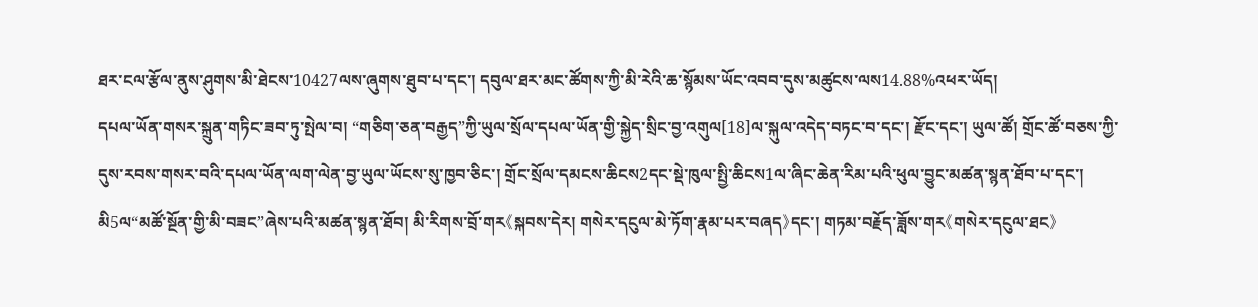ཐར་ངལ་རྩོལ་ནུས་ཤུགས་མི་ཐེངས་10427ལས་ཞུགས་ཐུབ་པ་དང་། དབུལ་ཐར་མང་ཚོགས་ཀྱི་མི་རེའི་ཆ་སྙོམས་ཡོང་འབབ་དུས་མཚུངས་ལས14.88%འཕར་ཡོད།
དཔལ་ཡོན་གསར་སྐྲུན་གཏིང་ཟབ་ཏུ་སྤེལ་བ། “གཅིག་ཅན་བརྒྱད”ཀྱི་ཡུལ་སྲོལ་དཔལ་ཡོན་གྱི་སྐྱེད་སྲིང་བྱ་འགུལ[18]ལ་སྐུལ་འདེད་བཏང་བ་དང་། རྫོང་དང་། ཡུལ་ཚོ། གྲོང་ཚོ་བཅས་ཀྱི་དུས་རབས་གསར་བའི་དཔལ་ཡོན་ལག་ལེན་བྱ་ཡུལ་ཡོངས་སུ་ཁྱབ་ཅིང་། གྲོང་སྲོལ་དམངས་ཆིངས2དང་སྡེ་ཁུལ་སྤྱི་ཆིངས1ལ་ཞིང་ཆེན་རིམ་པའི་ཕུལ་བྱུང་མཚན་སྙན་ཐོབ་པ་དང་། མི5ལ“མཚོ་སྔོན་གྱི་མི་བཟང”ཞེས་པའི་མཚན་སྙན་ཐོབ། མི་རིགས་བྲོ་གར《སྐབས་དེར། གསེར་དངུལ་མེ་ཏོག་རྣམ་པར་བཞད》དང་། གཏམ་བརྗོད་ཟློས་གར《གསེར་དངུལ་ཐང》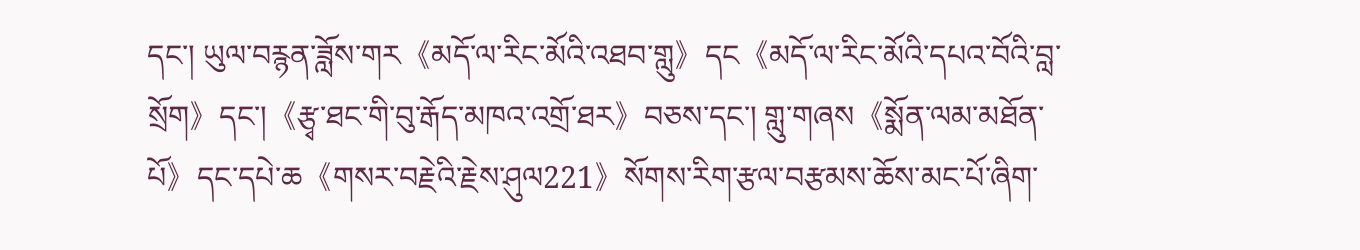དང་། ཡུལ་བརྙན་ཟློས་གར《མདོ་ལ་རིང་མོའི་འཐབ་གླུ》དང《མདོ་ལ་རིང་མོའི་དཔའ་བོའི་བླ་སྲོག》དང་།《རྩྭ་ཐང་གི་བུ་རྒོད་མཁའ་འགྲོ་ཐར》བཅས་དང་། གླུ་གཞས《སྨོན་ལམ་མཐོན་པོ》དང་དཔེ་ཆ《གསར་བརྗེའི་རྗེས་ཤུལ221》སོགས་རིག་རྩལ་བརྩམས་ཆོས་མང་པོ་ཞིག་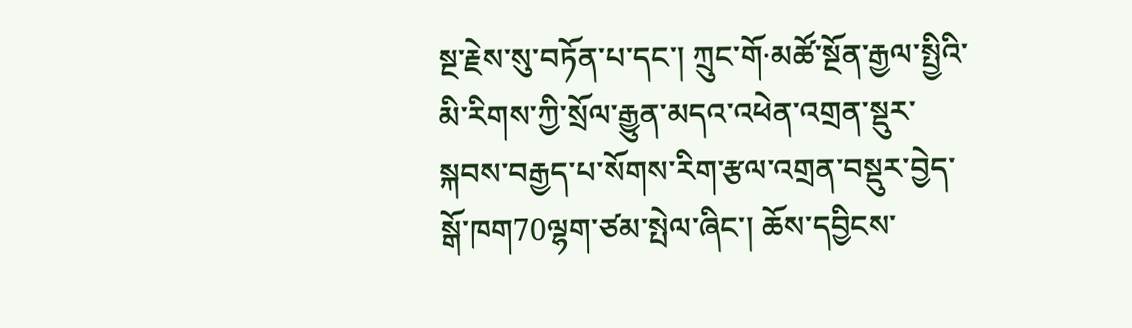སྔ་རྗེས་སུ་བཏོན་པ་དང་། ཀྲུང་གོ·མཚོ་སྔོན་རྒྱལ་སྤྱིའི་མི་རིགས་ཀྱི་སྲོལ་རྒྱུན་མདའ་འཕེན་འགྲན་སྡུར་སྐབས་བརྒྱད་པ་སོགས་རིག་རྩལ་འགྲན་བསྡུར་བྱེད་སྒོ་ཁག70ལྷག་ཙམ་སྤེལ་ཞིང་། ཆོས་དབྱིངས་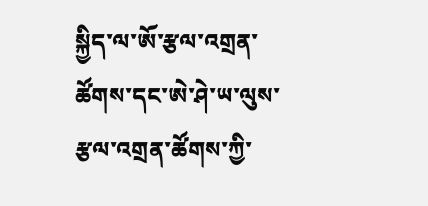སྐྱིད་ལ་ཨོ་རྩལ་འགྲན་ཚོགས་དང་ཨེ་ཤེ་ཡ་ལུས་རྩལ་འགྲན་ཚོགས་ཀྱི་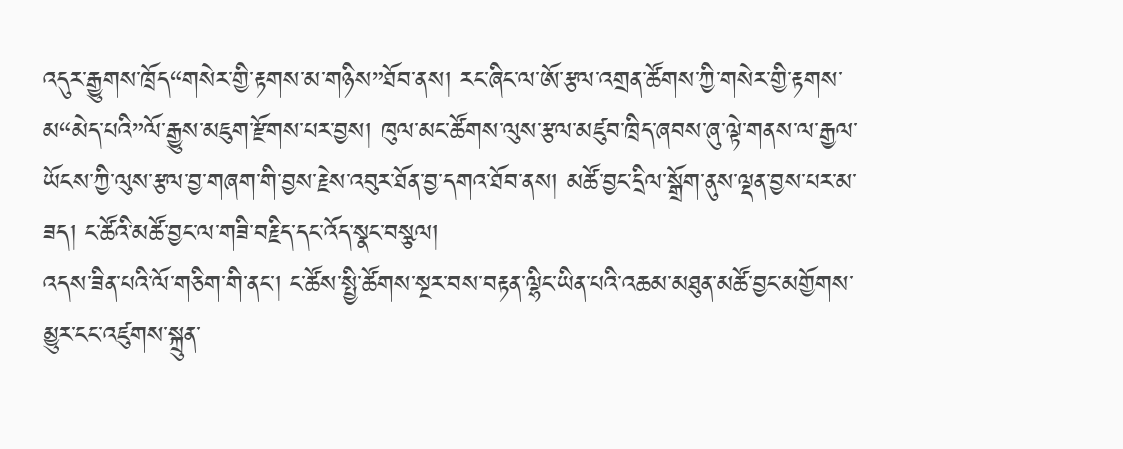འདུར་རྒྱུགས་ཁྲོད“གསེར་གྱི་རྟགས་མ་གཉིས”ཐོབ་ནས། རང་ཞིང་ལ་ཨོ་རྩལ་འགྲན་ཚོགས་ཀྱི་གསེར་གྱི་རྟགས་མ“མེད་པའི”ལོ་རྒྱུས་མཇུག་རྫོགས་པར་བྱས། ཁུལ་མང་ཚོགས་ལུས་རྩལ་མཛུབ་ཁྲིད་ཞབས་ཞུ་ལྟེ་གནས་ལ་རྒྱལ་ཡོངས་ཀྱི་ལུས་རྩལ་བྱ་གཞག་གི་བྱས་རྗེས་འབུར་ཐོན་བྱ་དགའ་ཐོབ་ནས། མཚོ་བྱང་དྲིལ་སྒྲོག་ནུས་ལྡན་བྱས་པར་མ་ཟད། ང་ཚོའི་མཚོ་བྱང་ལ་གཟི་བརྗིད་དང་འོད་སྣང་བསྩལ།
འདས་ཟིན་པའི་ལོ་གཅིག་གི་ནང་། ང་ཚོས་སྤྱི་ཚོགས་སྔར་བས་བརྟན་ལྷིང་ཡིན་པའི་འཆམ་མཐུན་མཚོ་བྱང་མགྱོགས་མྱུར་ངང་འཛུགས་སྐྲུན་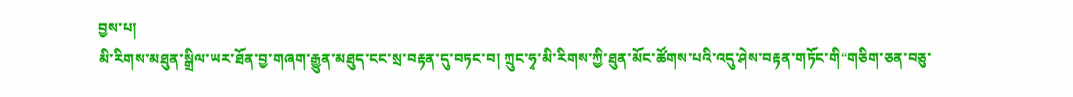བྱས་པ།
མི་རིགས་མཐུན་སྒྲིལ་ཡར་ཐོན་བྱ་གཞག་རྒྱུན་མཐུད་ངང་སྲ་བརྟན་དུ་བཏང་བ། ཀྲུང་ཧྭ་མི་རིགས་ཀྱི་ཐུན་མོང་ཚོགས་པའི་འདུ་ཤེས་བརྟན་གཏོང་གི“གཅིག་ཅན་བཅུ་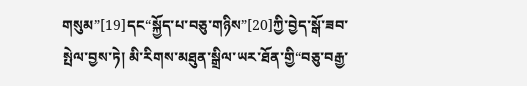གསུམ”[19]དང“སྐྱོད་པ་བཅུ་གཉིས”[20]ཀྱི་བྱེད་སྒོ་ཟབ་སྤེལ་བྱས་ཏེ། མི་རིགས་མཐུན་སྒྲིལ་ཡར་ཐོན་གྱི“བཅུ་བརྒྱ་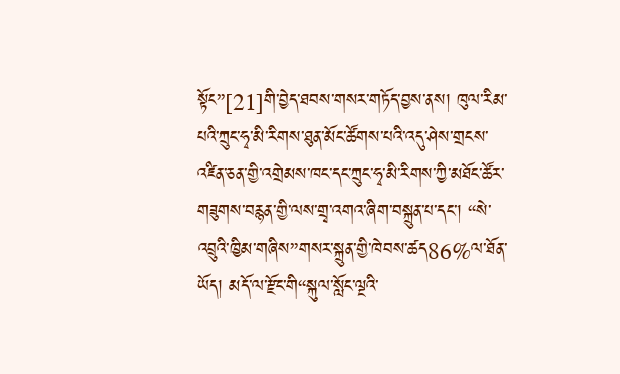སྟོང”[21]གི་བྱེད་ཐབས་གསར་གཏོད་བྱས་ནས། ཁུལ་རིམ་པའི་ཀྲུང་ཧྭ་མི་རིགས་ཐུན་མོང་ཚོགས་པའི་འདུ་ཤེས་གྲངས་འཛིན་ཅན་གྱི་འགྲེམས་ཁང་དང་ཀྲུང་ཧྭ་མི་རིགས་ཀྱི་མཐོང་ཚོར་གཟུགས་བརྙན་གྱི་ལས་གྲྭ་འགའ་ཞིག་བསྐྲུན་པ་དང་། “སེ་འབྲུའི་ཁྱིམ་གཞིས”གསར་སྐྲུན་གྱི་ཁེབས་ཚད86%ལ་ཐོན་ཡོད། མདོ་ལ་རྫོང་གི“སྐུལ་སློང་ལྔའི་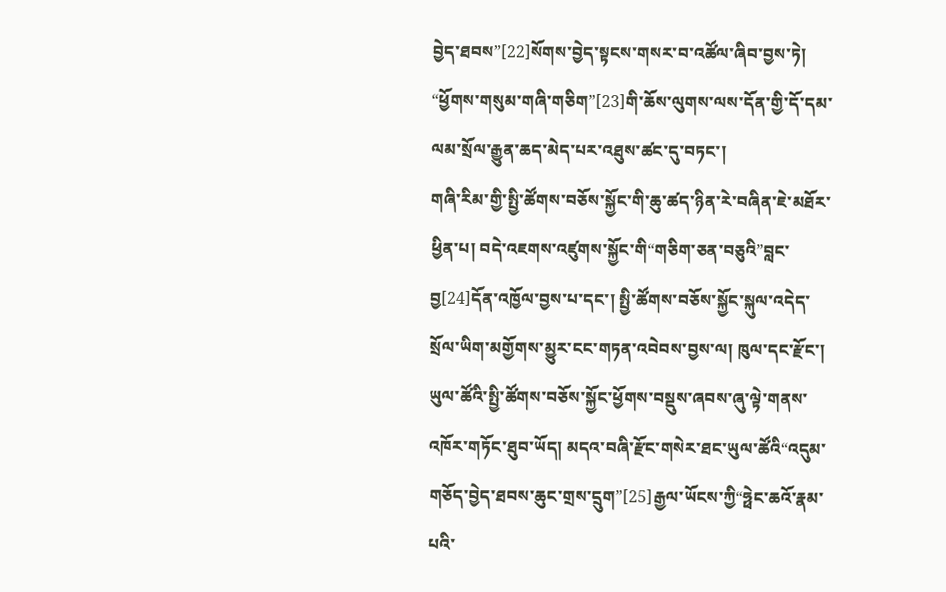བྱེད་ཐབས”[22]སོགས་བྱེད་སྟངས་གསར་བ་འཚོལ་ཞིབ་བྱས་ཏེ། “ཕྱོགས་གསུམ་གཞི་གཅིག”[23]གི་ཆོས་ལུགས་ལས་དོན་གྱི་དོ་དམ་ལམ་སྲོལ་རྒྱུན་ཆད་མེད་པར་འཐུས་ཚང་དུ་བཏང་།
གཞི་རིམ་གྱི་སྤྱི་ཚོགས་བཅོས་སྐྱོང་གི་ཆུ་ཚད་ཉིན་རེ་བཞིན་ཇེ་མཐོར་ཕྱིན་པ། བདེ་འཇགས་འཛུགས་སྐྱོང་གི“གཅིག་ཅན་བཅུའི”བླང་བྱ[24]དོན་འཁྱོལ་བྱས་པ་དང་། སྤྱི་ཚོགས་བཅོས་སྐྱོང་སྐུལ་འདེད་སྲོལ་ཡིག་མགྱོགས་མྱུར་ངང་གཏན་འབེབས་བྱས་ལ། ཁུལ་དང་རྫོང་། ཡུལ་ཚོའི་སྤྱི་ཚོགས་བཅོས་སྐྱོང་ཕྱོགས་བསྡུས་ཞབས་ཞུ་ལྟེ་གནས་འཁོར་གཏོང་ཐུབ་ཡོད། མདའ་བཞི་རྫོང་གསེར་ཐང་ཡུལ་ཚོའི“འདུམ་གཅོད་བྱེད་ཐབས་ཆུང་གྲས་དྲུག”[25]རྒྱལ་ཡོངས་ཀྱི“ཧྥེང་ཆའོ་རྣམ་པའི་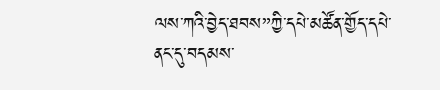ལས་ཀའི་བྱེད་ཐབས”ཀྱི་དཔེ་མཚོན་གྱོད་དཔེ་ནང་དུ་བདམས་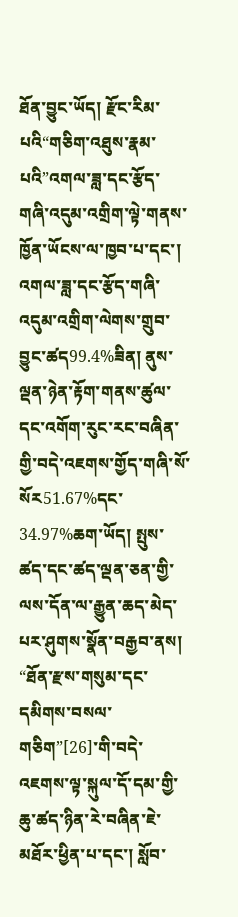ཐོན་བྱུང་ཡོད། རྫོང་རིམ་པའི“གཅིག་འཐུས་རྣམ་པའི”འགལ་ཟླ་དང་རྩོད་གཞི་འདུམ་འགྲིག་ལྟེ་གནས་ཁྱོན་ཡོངས་ལ་ཁྱབ་པ་དང་། འགལ་ཟླ་དང་རྩོད་གཞི་འདུམ་འགྲིག་ལེགས་གྲུབ་བྱུང་ཚད99.4%ཟིན། ནུས་ལྡན་ཉེན་རྟོག་གནས་ཚུལ་དང་འགོག་རུང་རང་བཞིན་གྱི་བདེ་འཇགས་གྱོད་གཞི་སོ་སོར51.67%དང་34.97%ཆག་ཡོད། སྤུས་ཚད་དང་ཚད་ལྡན་ཅན་གྱི་ལས་དོན་ལ་རྒྱུན་ཆད་མེད་པར་ཤུགས་སྣོན་བརྒྱབ་ནས། “ཐོན་རྫས་གསུམ་དང་དམིགས་བསལ་གཅིག”[26]་གི་བདེ་འཇགས་ལྟ་སྐུལ་དོ་དམ་གྱི་ཆུ་ཚད་ཉིན་རེ་བཞིན་ཇེ་མཐོར་ཕྱིན་པ་དང་། སློབ་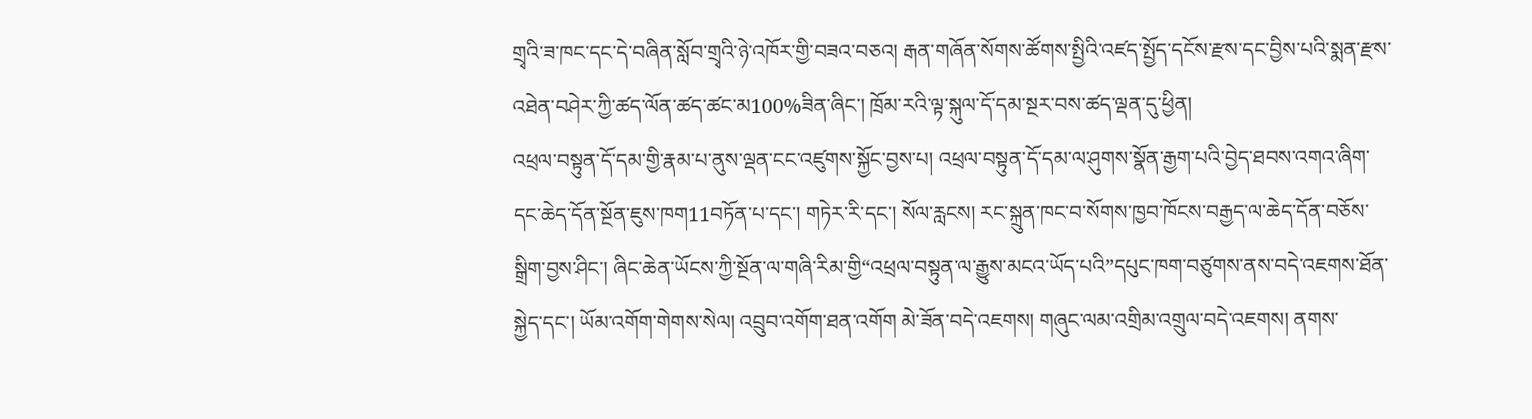གྲྭའི་ཟ་ཁང་དང་དེ་བཞིན་སློབ་གྲྭའི་ཉེ་འཁོར་གྱི་བཟའ་བཅའ། རྒན་གཞོན་སོགས་ཚོགས་སྤྱིའི་འཛད་སྤྱོད་དངོས་རྫས་དང་བྱིས་པའི་སྨན་རྫས་འཐེན་བཤེར་ཀྱི་ཚད་ལོན་ཚད་ཚང་མ100%ཟིན་ཞིང་། ཁྲོམ་རའི་ལྟ་སྐུལ་དོ་དམ་སྔར་བས་ཚད་ལྡན་དུ་ཕྱིན།
འཕྲལ་བསྟུན་དོ་དམ་གྱི་རྣམ་པ་ནུས་ལྡན་ངང་འཛུགས་སྐྱོང་བྱས་པ། འཕྲལ་བསྟུན་དོ་དམ་ལ་ཤུགས་སྣོན་རྒྱག་པའི་བྱེད་ཐབས་འགའ་ཞིག་དང་ཆེད་དོན་སྔོན་ཇུས་ཁག11བཏོན་པ་དང་། གཏེར་རི་དང་། སོལ་རླངས། རང་སྐྲུན་ཁང་བ་སོགས་ཁྱབ་ཁོངས་བརྒྱད་ལ་ཆེད་དོན་བཅོས་སྒྲིག་བྱས་ཤིང་། ཞིང་ཆེན་ཡོངས་ཀྱི་སྔོན་ལ་གཞི་རིམ་གྱི“འཕྲལ་བསྟུན་ལ་རྒྱུས་མངའ་ཡོད་པའི”དཔུང་ཁག་བཙུགས་ནས་བདེ་འཇགས་ཐོན་སྐྱེད་དང་། ཡོམ་འགོག་གེགས་སེལ། འབྲུབ་འགོག་ཐན་འགོག མེ་ཟོན་བདེ་འཇགས། གཞུང་ལམ་འགྲིམ་འགྲུལ་བདེ་འཇགས། ནགས་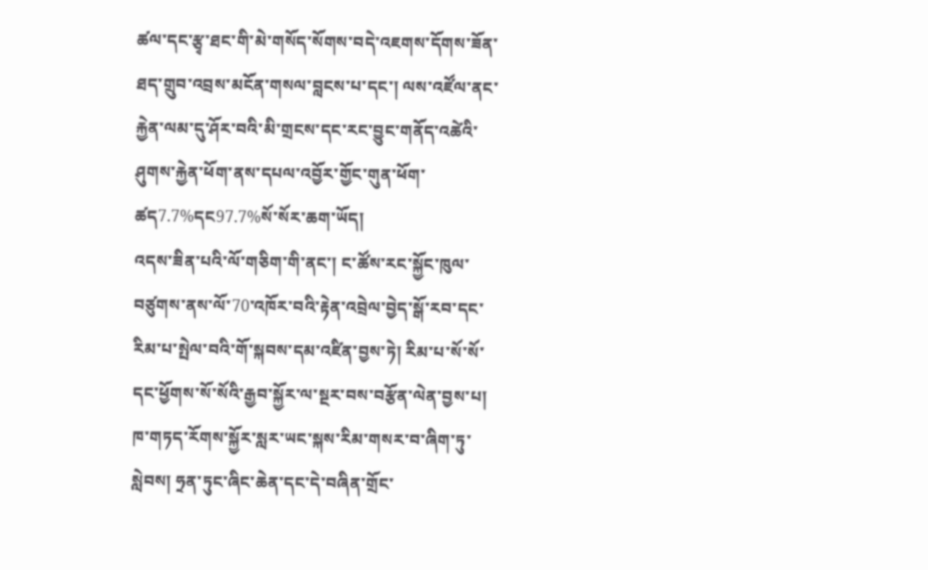ཚལ་དང་རྩྭ་ཐང་གི་མེ་གསོད་སོགས་བདེ་འཇགས་དོགས་ཟོན་ཐད་གྲུབ་འབྲས་མངོན་གསལ་བླངས་པ་དང་། ལས་འཛོལ་ནང་རྐྱེན་ལམ་དུ་ཤོར་བའི་མི་གྲངས་དང་རང་བྱུང་གནོད་འཚེའི་ཤུགས་རྐྱེན་ཕོག་ནས་དཔལ་འབྱོར་གྱོང་གུན་ཕོག་ཚད7.7%དང97.7%སོ་སོར་ཆག་ཡོད།
འདས་ཟིན་པའི་ལོ་གཅིག་གི་ནང་། ང་ཚོས་རང་སྐྱོང་ཁུལ་བཙུགས་ནས་ལོ་70་འཁོར་བའི་རྟེན་འབྲེལ་བྱེད་སྒོ་རབ་དང་རིམ་པ་སྤེལ་བའི་གོ་སྐབས་དམ་འཛིན་བྱས་ཏེ། རིམ་པ་སོ་སོ་དང་ཕྱོགས་སོ་སོའི་རྒྱབ་སྐྱོར་ལ་སྔར་བས་བརྩོན་ལེན་བྱས་པ། ཁ་གཏད་རོགས་སྐྱོར་སླར་ཡང་སྐས་རིམ་གསར་བ་ཞིག་ཏུ་སླེབས། ཧྲན་ཏུང་ཞིང་ཆེན་དང་དེ་བཞིན་གྲོང་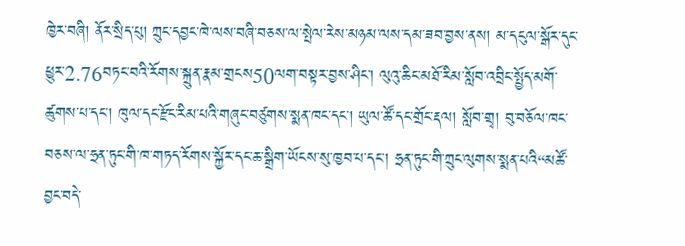ཁྱེར་བཞི། ནོར་སྲིད་པུ། ཀྲུང་དབྱང་ཁེ་ལས་བཞི་བཅས་ལ་སྤེལ་རེས་མཉམ་ལས་དམ་ཟབ་བྱས་ནས། མ་དངུལ་སྒོར་དུང་ཕྱུར་2.76བཏང་བའི་རོགས་སྐྲུན་རྣམ་གྲངས50ལག་བསྟར་བྱས་ཤིང་། ལུའུ་ཆིང་མཐོ་རིམ་སློབ་འབྲིང་སྤྱོད་མགོ་ཚུགས་པ་དང་། ཁུལ་དང་རྫོང་རིམ་པའི་གཞུང་བཙུགས་སྨན་ཁང་དང་། ཡུལ་ཚོ་དང་གྲོང་རྡལ། སློབ་གྲྭ། བུ་བཅོལ་ཁང་བཅས་ལ་ཧྲན་ཏུང་གི་ཁ་གཏད་རོགས་སྐྱོར་དང་ཆ་སྒྲིག་ཡོངས་སུ་ཁྱབ་པ་དང་། ཧྲན་ཏུང་གི་ཀྲུང་ལུགས་སྨན་པའི“མཚོ་བྱང་བདེ་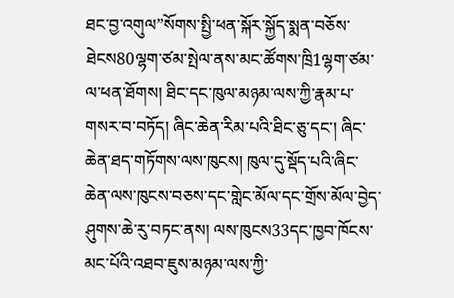ཐང་བྱ་འགུལ”སོགས་སྤྱི་ཕན་སྐོར་སྐྱོད་སྨན་བཅོས་ཐེངས80ལྷག་ཙམ་སྤེལ་ནས་མང་ཚོགས་ཁྲི1ལྷག་ཙམ་ལ་ཕན་ཐོགས། ཐིང་དང་ཁུལ་མཉམ་ལས་ཀྱི་རྣམ་པ་གསར་བ་བཏོད། ཞིང་ཆེན་རིམ་པའི་ཐིང་ཅུ་དང་། ཞིང་ཆེན་ཐད་གཏོགས་ལས་ཁུངས། ཁུལ་དུ་སྡོད་པའི་ཞིང་ཆེན་ལས་ཁུངས་བཅས་དང་གླེང་མོལ་དང་གྲོས་མོལ་བྱེད་ཤུགས་ཆེ་རུ་བཏང་ནས། ལས་ཁུངས33དང་ཁྱབ་ཁོངས་མང་པོའི་འཐབ་ཇུས་མཉམ་ལས་ཀྱི་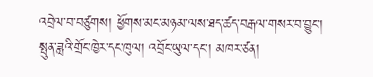འབྲེལ་བ་བཙུགས། ཕྱོགས་མང་མཉམ་ལས་ཐད་ཚད་བརྒལ་གསར་བ་བྱུང་། སྤུན་ཟླའི་གྲོང་ཁྱེར་དང་ཁུལ། འབྲོང་ཡུལ་དང་། མཁར་ཙན།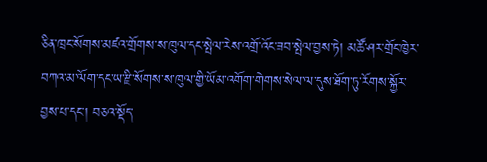ཅིན་ཁྲང་སོགས་མཛའ་གྲོགས་ས་ཁུལ་དང་སྤེལ་རེས་འགྲོ་འོང་ཟབ་སྤེལ་བྱས་ཏེ། མཚོ་ཤར་གྲོང་ཁྱེར་བཀའ་མ་ལོག་དང་ཡ་རྫི་སོགས་ས་ཁུལ་གྱི་ཡོམ་འགོག་གེགས་སེལ་ལ་དུས་ཐོག་ཏུ་རོགས་སྐྱོར་བྱས་པ་དང་། བཅའ་སྡོད་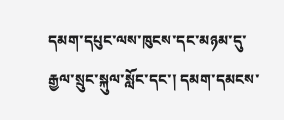དམག་དཔུང་ལས་ཁུངས་དང་མཉམ་དུ་རྒྱལ་སྲུང་སྐུལ་སློང་དང་། དམག་དམངས་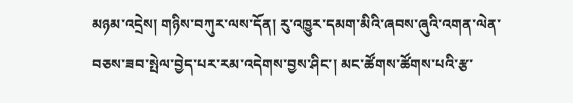མཉམ་འདྲེས། གཉིས་བཀུར་ལས་དོན། རུ་འཁྱུར་དམག་མིའི་ཞབས་ཞུའི་འགན་ལེན་བཅས་ཟབ་སྤེལ་བྱེད་པར་རམ་འདེགས་བྱས་ཤིང་། མང་ཚོགས་ཚོགས་པའི་རྩ་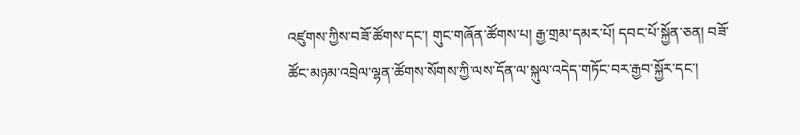འཛུགས་ཀྱིས་བཟོ་ཚོགས་དང་། གུང་གཞོན་ཚོགས་པ། རྒྱ་གྲམ་དམར་པོ། དབང་པོ་སྐྱོན་ཅན། བཟོ་ཚོང་མཉམ་འབྲེལ་ལྷན་ཚོགས་སོགས་ཀྱི་ལས་དོན་ལ་སྐུལ་འདེད་གཏོང་བར་རྒྱབ་སྐྱོར་དང་།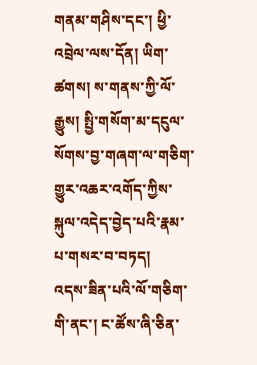གནམ་གཤིས་དང་། ཕྱི་འབྲེལ་ལས་དོན། ཡིག་ཚགས། ས་གནས་ཀྱི་ལོ་རྒྱུས། སྤྱི་གསོག་མ་དངུལ་སོགས་བྱ་གཞག་ལ་གཅིག་གྱུར་འཆར་འགོད་ཀྱིས་སྐུལ་འདེད་བྱེད་པའི་རྣམ་པ་གསར་བ་བཏད།
འདས་ཟིན་པའི་ལོ་གཅིག་གི་ནང་། ང་ཚོས་ཞི་ཅིན་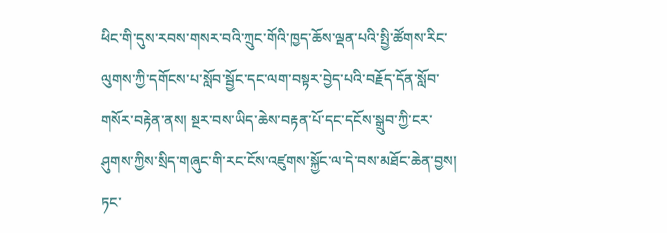ཕིང་གི་དུས་རབས་གསར་བའི་ཀྲུང་གོའི་ཁྱད་ཆོས་ལྡན་པའི་སྤྱི་ཚོགས་རིང་ལུགས་ཀྱི་དགོངས་པ་སློབ་སྦྱོང་དང་ལག་བསྟར་བྱེད་པའི་བརྗོད་དོན་སློབ་གསོར་བརྟེན་ནས། སྔར་བས་ཡིད་ཆེས་བརྟན་པོ་དང་དངོས་སྒྲུབ་ཀྱི་ངར་ཤུགས་ཀྱིས་སྲིད་གཞུང་གི་རང་ངོས་འཛུགས་སྐྱོང་ལ་དེ་བས་མཐོང་ཆེན་བྱས། ཏང་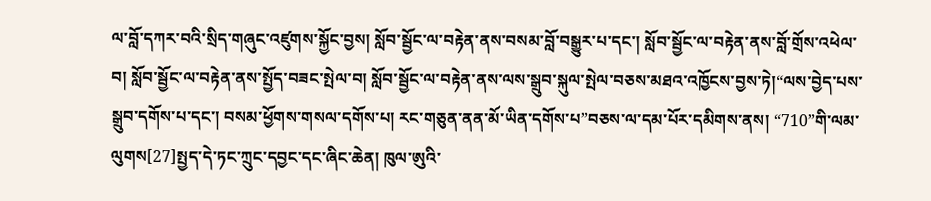ལ་བློ་དཀར་བའི་སྲིད་གཞུང་འཛུགས་སྐྱོང་བྱས། སློབ་སྦྱོང་ལ་བརྟེན་ནས་བསམ་བློ་བསྒྱུར་པ་དང་། སློབ་སྦྱོང་ལ་བརྟེན་ནས་བློ་གྲོས་འཕེལ་བ། སློབ་སྦྱོང་ལ་བརྟེན་ནས་སྤྱོད་བཟང་སྤེལ་བ། སློབ་སྦྱོང་ལ་བརྟེན་ནས་ལས་སྒྲུབ་སྐུལ་སྤེལ་བཅས་མཐའ་འཁྱོངས་བྱས་ཏེ།“ལས་བྱེད་པས་སྒྲུབ་དགོས་པ་དང་། བསམ་ཕྱོགས་གསལ་དགོས་པ། རང་གཅུན་ནན་མོ་ཡིན་དགོས་པ”བཅས་ལ་དམ་པོར་དམིགས་ནས། “710”གི་ལམ་ལུགས[27]སྤྱད་དེ་ཏང་ཀྲུང་དབྱང་དང་ཞིང་ཆེན། ཁུལ་ཨུའི་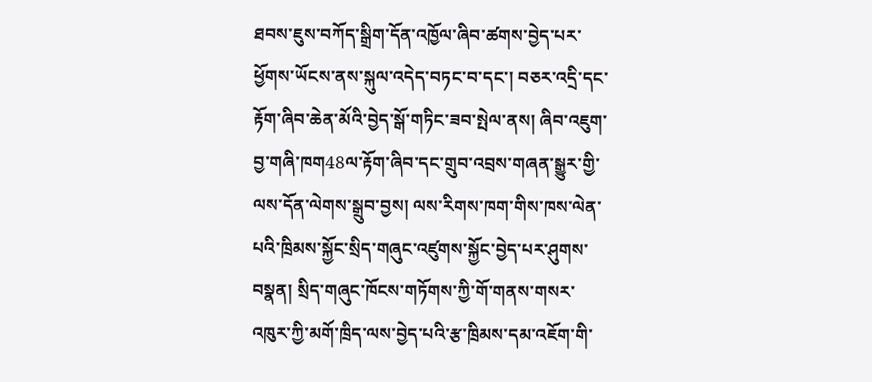ཐབས་ཇུས་བཀོད་སྒྲིག་དོན་འཁྱོལ་ཞིབ་ཚགས་བྱེད་པར་ཕྱོགས་ཡོངས་ནས་སྐུལ་འདེད་བཏང་བ་དང་། བཅར་འདྲི་དང་རྟོག་ཞིབ་ཆེན་མོའི་བྱེད་སྒོ་གཏིང་ཟབ་སྤེལ་ནས། ཞིབ་འཇུག་བྱ་གཞི་ཁག48ལ་རྟོག་ཞིབ་དང་གྲུབ་འབྲས་གཞན་སྒྱུར་གྱི་ལས་དོན་ལེགས་སྒྲུབ་བྱས། ལས་རིགས་ཁག་གིས་ཁས་ལེན་པའི་ཁྲིམས་སྐྱོང་སྲིད་གཞུང་འཛུགས་སྐྱོང་བྱེད་པར་ཤུགས་བསྣན། སྲིད་གཞུང་ཁོངས་གཏོགས་ཀྱི་གོ་གནས་གསར་འཁུར་ཀྱི་མགོ་ཁྲིད་ལས་བྱེད་པའི་རྩ་ཁྲིམས་དམ་འཇོག་གི་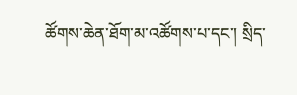ཚོགས་ཆེན་ཐོག་མ་འཚོགས་པ་དང་། སྲིད་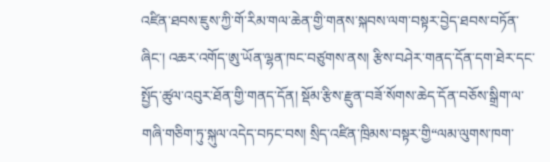འཛིན་ཐབས་ཇུས་ཀྱི་གོ་རིམ་གལ་ཆེན་གྱི་གནས་སྐབས་ལག་བསྟར་བྱེད་ཐབས་བཏོན་ཞིང་། འཆར་འགོད་ཨུ་ཡོན་ལྷན་ཁང་བཙུགས་ནས། རྩིས་བཤེར་གནད་དོན་དག་ཐེར་དང་སྤྱོད་ཚུལ་འབུར་ཐོན་གྱི་གནད་དོན། སྡོམ་རྩིས་རྫུན་བཟོ་སོགས་ཆེད་དོན་བཅོས་སྒྲིག་ལ་གཞི་གཅིག་ཏུ་སྐུལ་འདེད་བཏང་བས། སྲིད་འཛིན་ཁྲིམས་བསྟར་གྱི“ལམ་ལུགས་ཁག་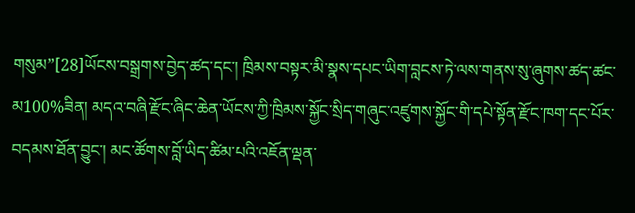གསུམ”[28]ཡོངས་བསྒྲགས་བྱེད་ཚད་དང་། ཁྲིམས་བསྟར་མི་སྣས་དཔང་ཡིག་བླངས་ཏེ་ལས་གནས་སུ་ཞུགས་ཚད་ཚང་མ100%ཟིན། མདའ་བཞི་རྫོང་ཞིང་ཆེན་ཡོངས་ཀྱི་ཁྲིམས་སྐྱོང་སྲིད་གཞུང་འཛུགས་སྐྱོང་གི་དཔེ་སྟོན་རྫོང་ཁག་དང་པོར་བདམས་ཐོན་བྱུང་། མང་ཚོགས་བློ་ཡིད་ཚིམ་པའི་འཇོན་ལྡན་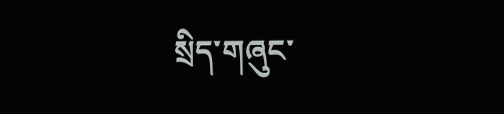སྲིད་གཞུང་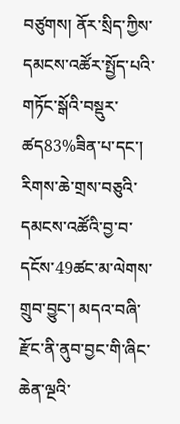བཙུགས། ནོར་སྲིད་ཀྱིས་དམངས་འཚོར་སྤྱོད་པའི་གཏོང་སྒོའི་བསྡུར་ཚད83%ཟིན་པ་དང་། རིགས་ཆེ་གྲས་བཅུའི་དམངས་འཚོའི་བྱ་བ་དངོས་49ཚང་མ་ལེགས་གྲུབ་བྱུང་། མདའ་བཞི་རྫོང་ནི་ནུབ་བྱང་གི་ཞིང་ཆེན་ལྔའི་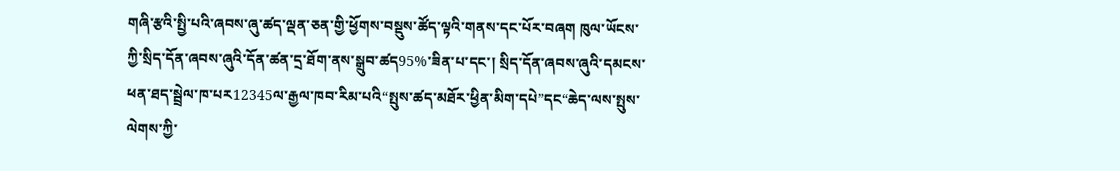གཞི་རྩའི་སྤྱི་པའི་ཞབས་ཞུ་ཚད་ལྡན་ཅན་གྱི་ཕྱོགས་བསྡུས་ཚོད་ལྟའི་གནས་དང་པོར་བཞག ཁུལ་ཡོངས་ཀྱི་སྲིད་དོན་ཞབས་ཞུའི་དོན་ཚན་དྲ་ཐོག་ནས་སྒྲུབ་ཚད95%་ཟིན་པ་དང་། སྲིད་དོན་ཞབས་ཞུའི་དམངས་ཕན་ཐད་སྦྲེལ་ཁ་པར12345ལ་རྒྱལ་ཁབ་རིམ་པའི“སྤུས་ཚད་མཐོར་ཕྱིན་མིག་དཔེ”དང“ཆེད་ལས་སྤུས་ལེགས་ཀྱི་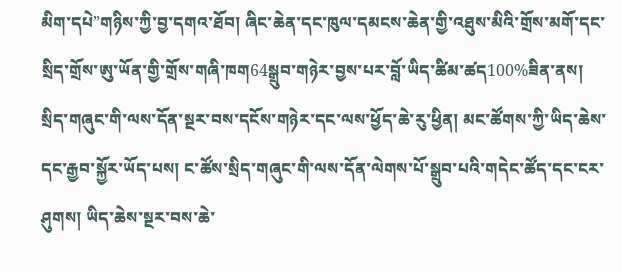མིག་དཔེ”གཉིས་ཀྱི་བྱ་དགའ་ཐོབ། ཞིང་ཆེན་དང་ཁུལ་དམངས་ཆེན་གྱི་འཐུས་མིའི་གྲོས་མགོ་དང་སྲིད་གྲོས་ཨུ་ཡོན་གྱི་གྲོས་གཞི་ཁག64སྒྲུབ་གཉེར་བྱས་པར་བློ་ཡིད་ཚིམ་ཚད100%ཟིན་ནས། སྲིད་གཞུང་གི་ལས་དོན་སྔར་བས་དངོས་གཉེར་དང་ལས་ཕྱོད་ཆེ་རུ་ཕྱིན། མང་ཚོགས་ཀྱི་ཡིད་ཆེས་དང་རྒྱབ་སྐྱོར་ཡོད་པས། ང་ཚོས་སྲིད་གཞུང་གི་ལས་དོན་ལེགས་པོ་སྒྲུབ་པའི་གདེང་ཚོད་དང་ངར་ཤུགས། ཡིད་ཆེས་སྔར་བས་ཆེ་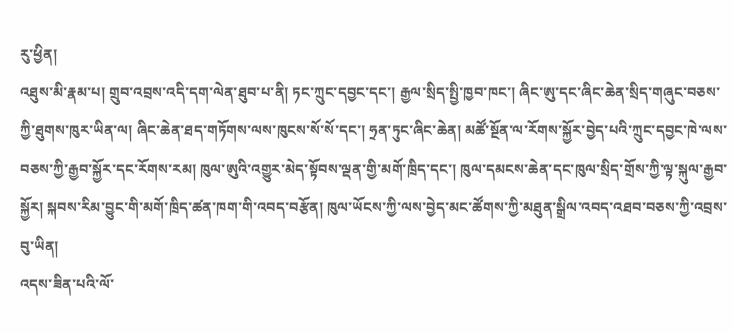རུ་ཕྱིན།
འཐུས་མི་རྣམ་པ། གྲུབ་འབྲས་འདི་དག་ལེན་ཐུབ་པ་ནི། ཏང་ཀྲུང་དབྱང་དང་། རྒྱལ་སྲིད་སྤྱི་ཁྱབ་ཁང་། ཞིང་ཨུ་དང་ཞིང་ཆེན་སྲིད་གཞུང་བཅས་ཀྱི་ཐུགས་ཁུར་ཡིན་ལ། ཞིང་ཆེན་ཐད་གཏོགས་ལས་ཁུངས་སོ་སོ་དང་། ཧྲན་ཏུང་ཞིང་ཆེན། མཚོ་སྔོན་ལ་རོགས་སྐྱོར་བྱེད་པའི་ཀྲུང་དབྱང་ཁེ་ལས་བཅས་ཀྱི་རྒྱབ་སྐྱོར་དང་རོགས་རམ། ཁུལ་ཨུའི་འགྱུར་མེད་སྟོབས་ལྡན་གྱི་མགོ་ཁྲིད་དང་། ཁུལ་དམངས་ཆེན་དང་ཁུལ་སྲིད་གྲོས་ཀྱི་ལྟ་སྐུལ་རྒྱབ་སྐྱོར། སྐབས་རིམ་བྱུང་གི་མགོ་ཁྲིད་ཚན་ཁག་གི་འབད་བརྩོན། ཁུལ་ཡོངས་ཀྱི་ལས་བྱེད་མང་ཚོགས་ཀྱི་མཐུན་སྒྲིལ་འབད་འཐབ་བཅས་ཀྱི་འབྲས་བུ་ཡིན།
འདས་ཟིན་པའི་ལོ་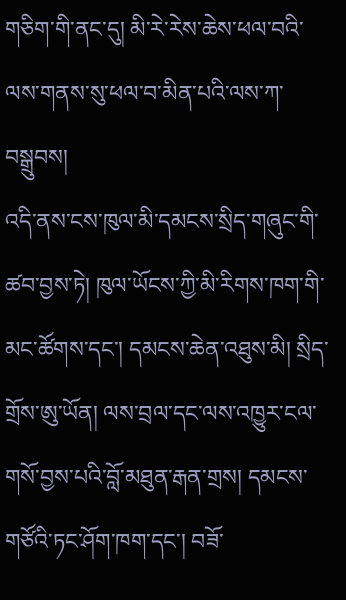གཅིག་གི་ནང་དུ། མི་རེ་རེས་ཆེས་ཕལ་བའི་ལས་གནས་སུ་ཕལ་བ་མིན་པའི་ལས་ཀ་བསྒྲུབས།
འདི་ནས་ངས་ཁུལ་མི་དམངས་སྲིད་གཞུང་གི་ཚབ་བྱས་ཏེ། ཁུལ་ཡོངས་ཀྱི་མི་རིགས་ཁག་གི་མང་ཚོགས་དང་། དམངས་ཆེན་འཐུས་མི། སྲིད་གྲོས་ཨུ་ཡོན། ལས་བྲལ་དང་ལས་འཁྱུར་ངལ་གསོ་བྱས་པའི་བློ་མཐུན་རྒན་གྲས། དམངས་གཙོའི་ཏང་ཤོག་ཁག་དང་། བཟོ་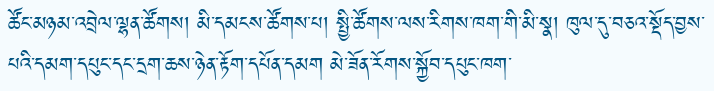ཚོང་མཉམ་འབྲེལ་ལྷན་ཚོགས། མི་དམངས་ཚོགས་པ། སྤྱི་ཚོགས་ལས་རིགས་ཁག་གི་མི་སྣ། ཁུལ་དུ་བཅའ་སྡོད་བྱས་པའི་དམག་དཔུང་དང་དྲག་ཆས་ཉེན་རྟོག་དཔོན་དམག མེ་ཟོན་རོགས་སྐྱོབ་དཔུང་ཁག་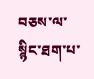བཅས་ལ་སྙིང་ཐག་པ་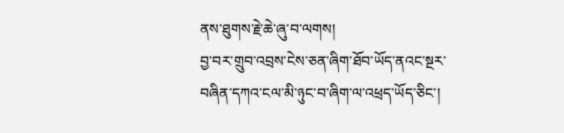ནས་ཐུགས་རྗེ་ཆེ་ཞུ་བ་ལགས།
བྱ་བར་གྲུབ་འབྲས་ངེས་ཅན་ཞིག་ཐོབ་ཡོད་ནའང་སྔར་བཞིན་དཀའ་ངལ་མི་ཉུང་བ་ཞིག་ལ་འཕྲད་ཡོད་ཅིང་།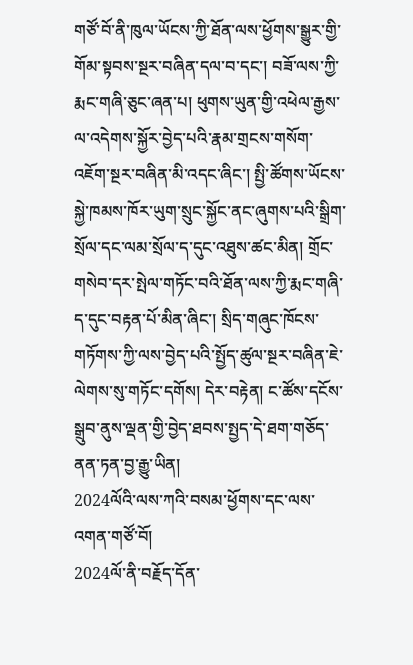གཙོ་བོ་ནི་ཁུལ་ཡོངས་ཀྱི་ཐོན་ལས་ཕྱོགས་སྒྱུར་གྱི་གོམ་སྟབས་སྔར་བཞིན་དལ་བ་དང་། བཟོ་ལས་ཀྱི་རྨང་གཞི་ཅུང་ཞན་པ། ཕུགས་ཡུན་གྱི་འཕེལ་རྒྱས་ལ་འདེགས་སྐྱོར་བྱེད་པའི་རྣམ་གྲངས་གསོག་འཇོག་སྔར་བཞིན་མི་འདང་ཞིང་། སྤྱི་ཚོགས་ཡོངས་སྐྱེ་ཁམས་ཁོར་ཡུག་སྲུང་སྐྱོང་ནང་ཞུགས་པའི་སྒྲིག་སྲོལ་དང་ལམ་སྲོལ་ད་དུང་འཐུས་ཚང་མིན། གྲོང་གསེབ་དར་སྤེལ་གཏོང་བའི་ཐོན་ལས་ཀྱི་རྨང་གཞི་ད་དུང་བརྟན་པོ་མིན་ཞིང་། སྲིད་གཞུང་ཁོངས་གཏོགས་ཀྱི་ལས་བྱེད་པའི་སྤྱོད་ཚུལ་སྔར་བཞིན་ཇེ་ལེགས་སུ་གཏོང་དགོས། དེར་བརྟེན། ང་ཚོས་དངོས་སྒྲུབ་ནུས་ལྡན་གྱི་བྱེད་ཐབས་སྤྱད་དེ་ཐག་གཅོད་ནན་ཏན་བྱ་རྒྱུ་ཡིན།
2024ལོའི་ལས་ཀའི་བསམ་ཕྱོགས་དང་ལས་འགན་གཙོ་བོ།
2024ལོ་ནི་བརྗོད་དོན་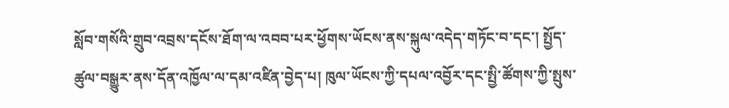སློབ་གསོའི་གྲུབ་འབྲས་དངོས་ཐོག་ལ་འབབ་པར་ཕྱོགས་ཡོངས་ནས་སྐུལ་འདེད་གཏོང་བ་དང་། སྤྱོད་ཚུལ་བསྒྱུར་ནས་དོན་འཁྱོལ་ལ་དམ་འཛིན་བྱེད་པ། ཁུལ་ཡོངས་ཀྱི་དཔལ་འབྱོར་དང་སྤྱི་ཚོགས་ཀྱི་སྤུས་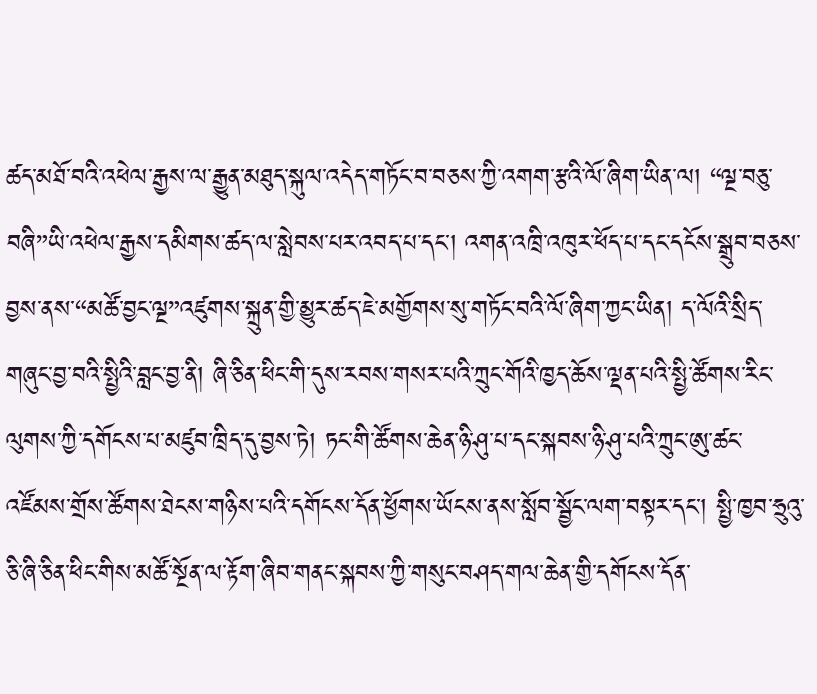ཚད་མཐོ་བའི་འཕེལ་རྒྱས་ལ་རྒྱུན་མཐུད་སྐུལ་འདེད་གཏོང་བ་བཅས་ཀྱི་འགག་རྩའི་ལོ་ཞིག་ཡིན་ལ། “ལྔ་བཅུ་བཞི”ཡི་འཕེལ་རྒྱས་དམིགས་ཚད་ལ་སླེབས་པར་འབད་པ་དང་། འགན་འཁྲི་འཁུར་ཕོད་པ་དང་དངོས་སྒྲུབ་བཅས་བྱས་ནས་“མཚོ་བྱང་ལྔ”འཛུགས་སྐྲུན་གྱི་མྱུར་ཚད་ཇེ་མགྱོགས་སུ་གཏོང་བའི་ལོ་ཞིག་ཀྱང་ཡིན། ད་ལོའི་སྲིད་གཞུང་བྱ་བའི་སྤྱིའི་བླང་བྱ་ནི། ཞི་ཅིན་ཕིང་གི་དུས་རབས་གསར་པའི་ཀྲུང་གོའི་ཁྱད་ཆོས་ལྡན་པའི་སྤྱི་ཚོགས་རིང་ལུགས་ཀྱི་དགོངས་པ་མཛུབ་ཁྲིད་དུ་བྱས་ཏེ། ཏང་གི་ཚོགས་ཆེན་ཉི་ཤུ་པ་དང་སྐབས་ཉི་ཤུ་པའི་ཀྲུང་ཨུ་ཚང་འཛོམས་གྲོས་ཚོགས་ཐེངས་གཉིས་པའི་དགོངས་དོན་ཕྱོགས་ཡོངས་ནས་སློབ་སྦྱོང་ལག་བསྟར་དང་། སྤྱི་ཁྱབ་ཧྲུའུ་ཅི་ཞི་ཅིན་ཕིང་གིས་མཚོ་སྔོན་ལ་རྟོག་ཞིབ་གནང་སྐབས་ཀྱི་གསུང་བཤད་གལ་ཆེན་གྱི་དགོངས་དོན་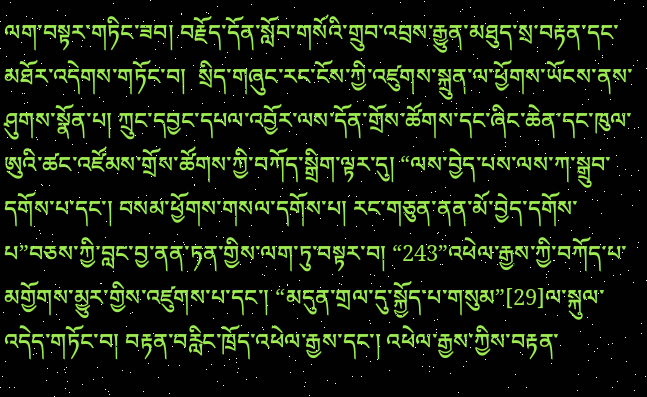ལག་བསྟར་གཏིང་ཟབ། བརྗོད་དོན་སློབ་གསོའི་གྲུབ་འབྲས་རྒྱུན་མཐུད་སྲ་བརྟན་དང་མཐོར་འདེགས་གཏོང་བ།  སྲིད་གཞུང་རང་ངོས་ཀྱི་འཛུགས་སྐྲུན་ལ་ཕྱོགས་ཡོངས་ནས་ཤུགས་སྣོན་པ། ཀྲུང་དབྱང་དཔལ་འབྱོར་ལས་དོན་གྲོས་ཚོགས་དང་ཞིང་ཆེན་དང་ཁུལ་ཨུའི་ཚང་འཛོམས་གྲོས་ཚོགས་ཀྱི་བཀོད་སྒྲིག་ལྟར་དུ། “ལས་བྱེད་པས་ལས་ཀ་སྒྲུབ་དགོས་པ་དང་། བསམ་ཕྱོགས་གསལ་དགོས་པ། རང་གཅུན་ནན་མོ་བྱེད་དགོས་པ”བཅས་ཀྱི་བླང་བྱ་ནན་ཏན་གྱིས་ལག་ཏུ་བསྟར་བ། “243”འཕེལ་རྒྱས་ཀྱི་བཀོད་པ་མགྱོགས་མྱུར་གྱིས་འཛུགས་པ་དང་། “མདུན་གྲལ་དུ་སྐྱོད་པ་གསུམ”[29]ལ་སྐུལ་འདེད་གཏོང་བ། བརྟན་བརླིང་ཁྲོད་འཕེལ་རྒྱས་དང་། འཕེལ་རྒྱས་ཀྱིས་བརྟན་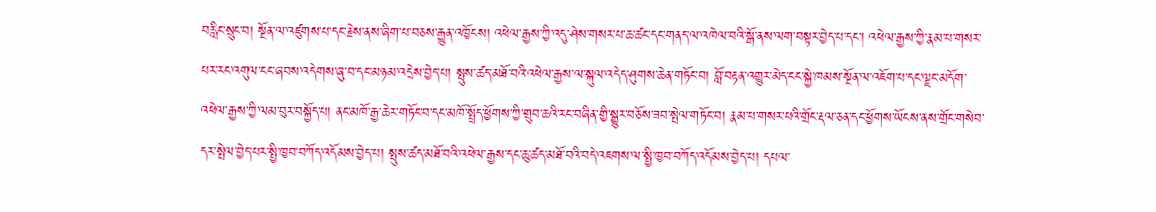བརླིང་སྲུང་བ། སྔོན་ལ་འཛུགས་པ་དང་རྗེས་ནས་ཞིག་པ་བཅས་རྒྱུན་འཁྱོངས། འཕེལ་རྒྱས་ཀྱི་འདུ་ཤེས་གསར་པ་ཆ་ཚང་དང་གནད་ལ་འཁེལ་བའི་སྒོ་ནས་ལག་བསྟར་བྱེད་པ་དང་། འཕེལ་རྒྱས་ཀྱི་རྣམ་པ་གསར་པར་རང་འགུལ་ངང་ཞབས་འདེགས་ཞུ་བ་དང་མཉམ་འདྲེས་བྱེད་པ། སྤུས་ཚད་མཐོ་བའི་འཕེལ་རྒྱས་ལ་སྐུལ་འདེད་ཤུགས་ཆེན་གཏོང་བ། བློ་བརྟན་འགྱུར་མེད་ངང་སྐྱེ་ཁམས་སྔོན་ལ་འཇོག་པ་དང་ལྗང་མདོག་འཕེལ་རྒྱས་ཀྱི་ལམ་བུར་བསྐྱོད་པ། ནང་མཁོ་རྒྱ་ཆེར་གཏོང་བ་དང་མཁོ་སྤྲོད་ཕྱོགས་ཀྱི་གྲུབ་ཆའི་རང་བཞིན་གྱི་སྒྱུར་བཅོས་ཟབ་སྤེལ་གཏོང་བ། རྣམ་པ་གསར་པའི་གྲོང་རྡལ་ཅན་དང་ཕྱོགས་ཡོངས་ནས་གྲོང་གསེབ་དར་སྤེལ་བྱེད་པར་སྤྱི་ཁྱབ་བཀོད་འདོམས་བྱེད་པ། སྤུས་ཚད་མཐོ་བའི་འཕེལ་རྒྱས་དང་ཆུ་ཚད་མཐོ་བའི་བདེ་འཇགས་ལ་སྤྱི་ཁྱབ་བཀོད་འདོམས་བྱེད་པ། དཔལ་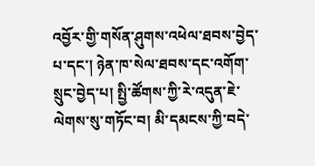འབྱོར་གྱི་གསོན་ཤུགས་འཕེལ་ཐབས་བྱེད་པ་དང་། ཉེན་ཁ་སེལ་ཐབས་དང་འགོག་སྲུང་བྱེད་པ། སྤྱི་ཚོགས་ཀྱི་རེ་འདུན་ཇེ་ལེགས་སུ་གཏོང་བ། མི་དམངས་ཀྱི་བདེ་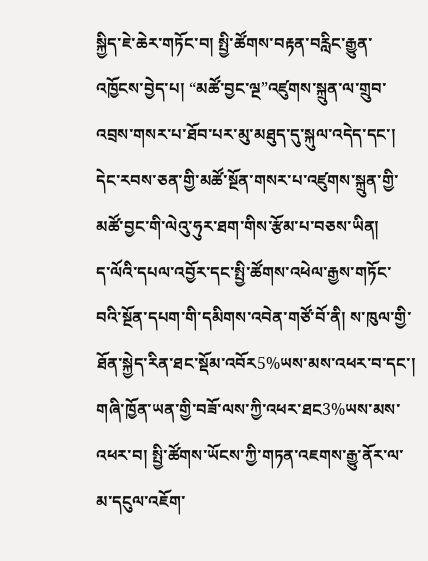སྐྱིད་ཇེ་ཆེར་གཏོང་བ། སྤྱི་ཚོགས་བརྟན་བརླིང་རྒྱུན་འཁྱོངས་བྱེད་པ། “མཚོ་བྱང་ལྔ”འཛུགས་སྐྲུན་ལ་གྲུབ་འབྲས་གསར་པ་ཐོབ་པར་མུ་མཐུད་དུ་སྐུལ་འདེད་དང་། དེང་རབས་ཅན་གྱི་མཚོ་སྔོན་གསར་པ་འཛུགས་སྐྲུན་གྱི་མཚོ་བྱང་གི་ལེའུ་ཧུར་ཐག་གིས་རྩོམ་པ་བཅས་ཡིན།
ད་ལོའི་དཔལ་འབྱོར་དང་སྤྱི་ཚོགས་འཕེལ་རྒྱས་གཏོང་བའི་སྔོན་དཔག་གི་དམིགས་འབེན་གཙོ་བོ་ནི། ས་ཁུལ་གྱི་ཐོན་སྐྱེད་རིན་ཐང་སྡོམ་འབོར5%ཡས་མས་འཕར་བ་དང་། གཞི་ཁྱོན་ཡན་གྱི་བཟོ་ལས་ཀྱི་འཕར་ཐང3%ཡས་མས་འཕར་བ། སྤྱི་ཚོགས་ཡོངས་ཀྱི་གཏན་འཇགས་རྒྱུ་ནོར་ལ་མ་དངུལ་འཇོག་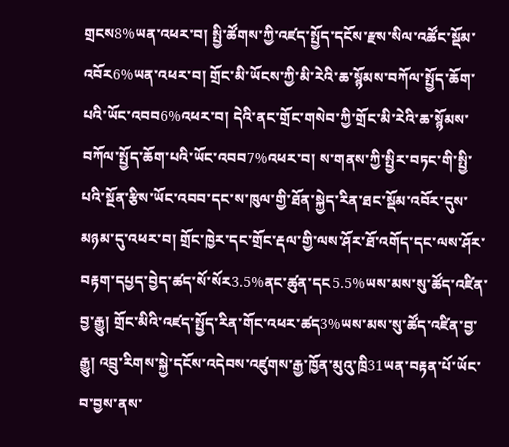གྲངས8%ཡན་འཕར་བ། སྤྱི་ཚོགས་ཀྱི་འཛད་སྤྱོད་དངོས་རྫས་སིལ་འཚོང་སྡོམ་འབོར6%ཡན་འཕར་བ། གྲོང་མི་ཡོངས་ཀྱི་མི་རེའི་ཆ་སྙོམས་བཀོལ་སྤྱོད་ཆོག་པའི་ཡོང་འབབ6%འཕར་བ། དེའི་ནང་གྲོང་གསེབ་ཀྱི་གྲོང་མི་རེའི་ཆ་སྙོམས་བཀོལ་སྤྱོད་ཆོག་པའི་ཡོང་འབབ7%འཕར་བ། ས་གནས་ཀྱི་སྤྱིར་བཏང་གི་སྤྱི་པའི་སྔོན་རྩིས་ཡོང་འབབ་དང་ས་ཁུལ་གྱི་ཐོན་སྐྱེད་རིན་ཐང་སྡོམ་འབོར་དུས་མཉམ་དུ་འཕར་བ། གྲོང་ཁྱེར་དང་གྲོང་རྡལ་གྱི་ལས་ཤོར་ཐོ་འགོད་དང་ལས་ཤོར་བརྟག་དཔྱད་བྱེད་ཚད་སོ་སོར3.5%ནང་ཚུན་དང5.5%ཡས་མས་སུ་ཚོད་འཛིན་བྱ་རྒྱུ། གྲོང་མིའི་འཛད་སྤྱོད་རིན་གོང་འཕར་ཚད3%ཡས་མས་སུ་ཚོད་འཛིན་བྱ་རྒྱུ། འབྲུ་རིགས་སྐྱེ་དངོས་འདེབས་འཛུགས་རྒྱ་ཁྱོན་མུའུ་ཁྲི31ཡན་བརྟན་པོ་ཡོང་བ་བྱས་ནས་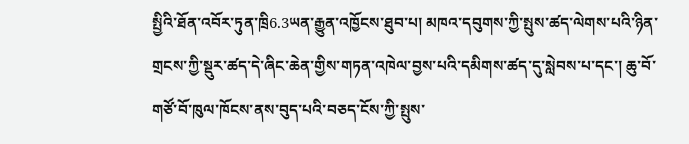སྤྱིའི་ཐོན་འབོར་ཏུན་ཁྲི6.3ཡན་རྒྱུན་འཁྱོངས་ཐུབ་པ། མཁའ་དབུགས་ཀྱི་སྤུས་ཚད་ལེགས་པའི་ཉིན་གྲངས་ཀྱི་སྡུར་ཚད་དེ་ཞིང་ཆེན་གྱིས་གཏན་འཁེལ་བྱས་པའི་དམིགས་ཚད་དུ་སླེབས་པ་དང་། ཆུ་བོ་གཙོ་བོ་ཁུལ་ཁོངས་ནས་བུད་པའི་བཅད་ངོས་ཀྱི་སྤུས་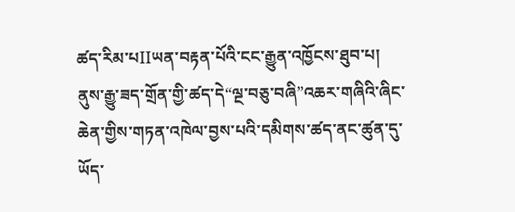ཚད་རིམ་པIIཡན་བརྟན་པོའི་ངང་རྒྱུན་འཁྱོངས་ཐུབ་པ། ནུས་རྒྱུ་ཟད་གྲོན་གྱི་ཚད་དེ“ལྔ་བཅུ་བཞི”འཆར་གཞིའི་ཞིང་ཆེན་གྱིས་གཏན་འཁེལ་བྱས་པའི་དམིགས་ཚད་ནང་ཚུན་དུ་ཡོད་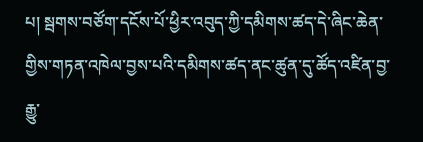པ། སྦགས་བཙོག་དངོས་པོ་ཕྱིར་འབུད་ཀྱི་དམིགས་ཚད་དེ་ཞིང་ཆེན་གྱིས་གཏན་འཁེལ་བྱས་པའི་དམིགས་ཚད་ནང་ཚུན་དུ་ཚོད་འཛིན་བྱ་རྒྱུ་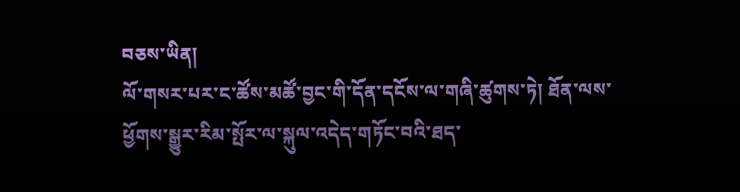བཅས་ཡིན།
ལོ་གསར་པར་ང་ཚོས་མཚོ་བྱང་གི་དོན་དངོས་ལ་གཞི་ཚུགས་ཏེ། ཐོན་ལས་ཕྱོགས་སྒྱུར་རིམ་སྤོར་ལ་སྐུལ་འདེད་གཏོང་བའི་ཐད་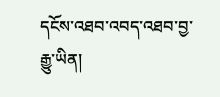དངོས་འཐབ་འབད་འཐབ་བྱ་རྒྱུ་ཡིན།